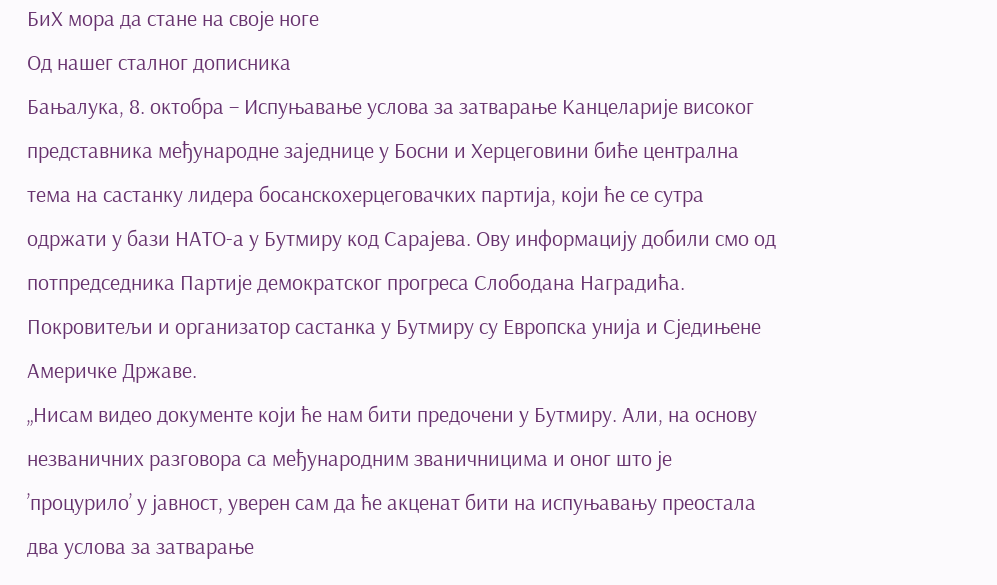БиХ мора да стане на своје ноге
Од нашег сталног дописника
Бањалука, 8. октобра – Испуњавање услова за затварање Канцеларије високог представника међународне заједнице у Босни и Херцеговини биће централна тема на састанку лидера босанскохерцеговачких партија, који ће се сутра одржати у бази НАТО-а у Бутмиру код Сарајева. Ову информацију добили смо од потпредседника Партије демократског прогреса Слободана Наградића. Покровитељи и организатор састанка у Бутмиру су Европска унија и Сједињене Америчке Државе.
„Нисам видео документе који ће нам бити предочени у Бутмиру. Али, на основу незваничних разговора са међународним званичницима и оног што је ’процурило’ у јавност, уверен сам да ће акценат бити на испуњавању преостала два услова за затварање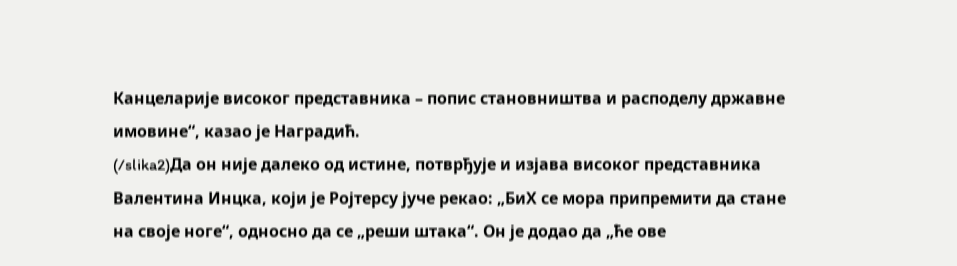Канцеларије високог представника – попис становништва и расподелу државне имовине“, казао је Наградић.
(/slika2)Да он није далеко од истине, потврђује и изјава високог представника Валентина Инцка, који је Ројтерсу јуче рекао: „БиХ се мора припремити да стане на своје ноге“, односно да се „реши штака“. Он је додао да „ће ове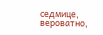седмице, вероватно,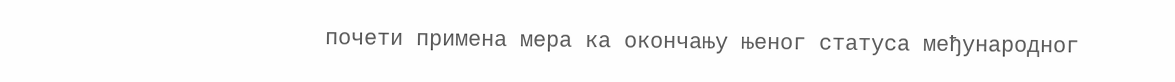почети примена мера ка окончању њеног статуса међународног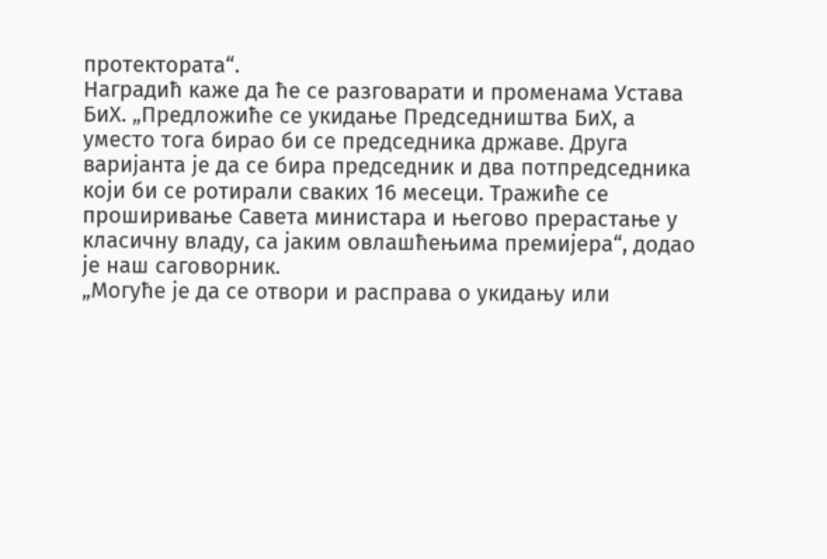протектората“.
Наградић каже да ће се разговарати и променама Устава БиХ. „Предложиће се укидање Председништва БиХ, а уместо тога бирао би се председника државе. Друга варијанта је да се бира председник и два потпредседника који би се ротирали сваких 16 месеци. Тражиће се проширивање Савета министара и његово прерастање у класичну владу, са јаким овлашћењима премијера“, додао је наш саговорник.
„Могуће је да се отвори и расправа о укидању или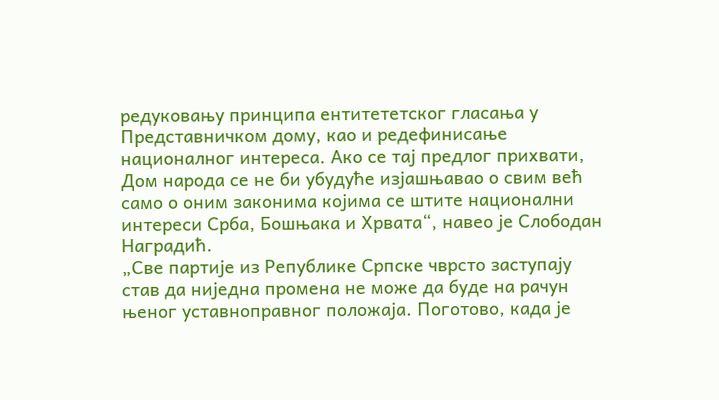редуковању принципа ентитететског гласања у Представничком дому, као и редефинисање националног интереса. Ако се тај предлог прихвати, Дом народа се не би убудуће изјашњавао о свим већ само о оним законима којима се штите национални интереси Срба, Бошњака и Хрвата“, навео је Слободан Наградић.
„Све партије из Републике Српске чврсто заступају став да ниједна промена не може да буде на рачун њеног уставноправног положаја. Поготово, када је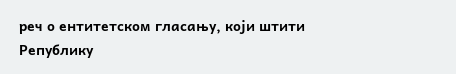реч о ентитетском гласању, који штити Републику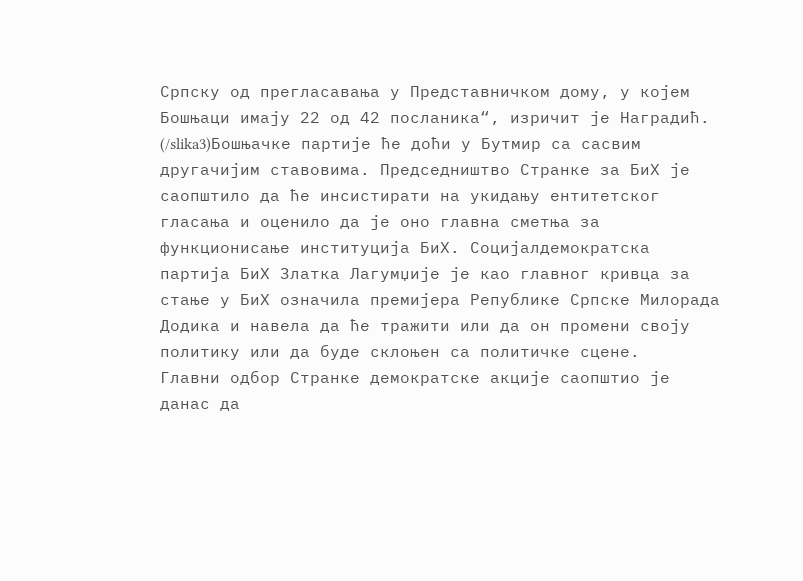Српску од прегласавања у Представничком дому, у којем Бошњаци имају 22 од 42 посланика“, изричит је Наградић.
(/slika3)Бошњачке партије ће доћи у Бутмир са сасвим другачијим ставовима. Председништво Странке за БиХ је саопштило да ће инсистирати на укидању ентитетског гласања и оценило да је оно главна сметња за функционисање институција БиХ. Социјалдемократска партија БиХ Златка Лагумџије је као главног кривца за стање у БиХ означила премијера Републике Српске Милорада Додика и навела да ће тражити или да он промени своју политику или да буде склоњен са политичке сцене.
Главни одбор Странке демократске акције саопштио је данас да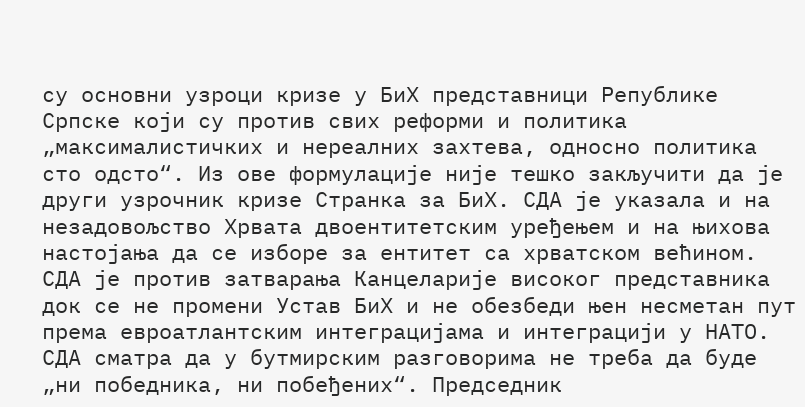су основни узроци кризе у БиХ представници Републике Српске који су против свих реформи и политика „максималистичких и нереалних захтева, односно политика сто одсто“. Из ове формулације није тешко закључити да је други узрочник кризе Странка за БиХ. СДА је указала и на незадовољство Хрвата двоентитетским уређењем и на њихова настојања да се изборе за ентитет са хрватском већином. СДА је против затварања Канцеларије високог представника док се не промени Устав БиХ и не обезбеди њен несметан пут према евроатлантским интеграцијама и интеграцији у НАТО. СДА сматра да у бутмирским разговорима не треба да буде „ни победника, ни побеђених“. Председник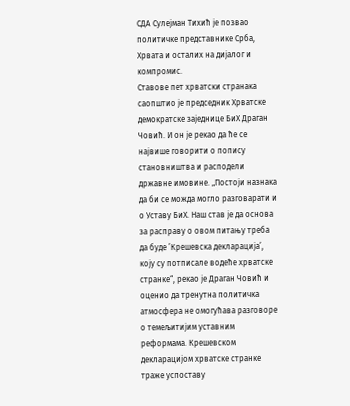СДА Сулејман Тихић је позвао политичке представнике Срба, Хрвата и осталих на дијалог и компромис.
Ставове пет хрватски странака саопштио је председник Хрватске демократске заједнице БиХ Драган Човић. И он је рекао да ће се највише говорити о попису становништва и расподели државне имовине. „Постоји назнака да би се можда могло разговарати и о Уставу БиХ. Наш став је да основа за расправу о овом питању треба да буде ’Крешевска декларација’, коју су потписале водеће хрватске странке“, рекао је Драган Човић и оценио да тренутна политичка атмосфера не омогућава разговоре о темељитијим уставним реформама. Крешевском декларацијом хрватске странке траже успоставу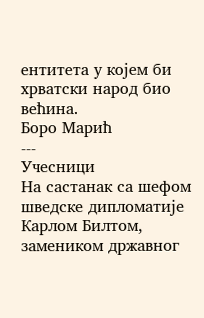ентитета у којем би хрватски народ био већина.
Боро Марић
---
Учесници
На састанак са шефом шведске дипломатије Карлом Билтом, замеником државног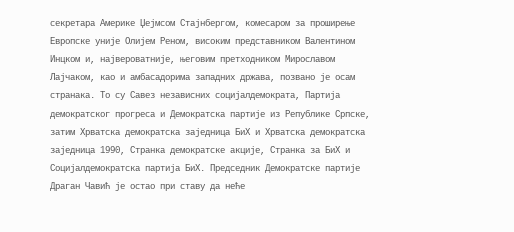секретара Америке Џејмсом Стајнбергом, комесаром за проширење Европске уније Олијем Реном, високим представником Валентином Инцком и, највероватније, његовим претходником Мирославом Лајчаком, као и амбасадорима западних држава, позвано је осам странака. То су Савез независних социјалдемократа, Партија демократског прогреса и Демократска партије из Републике Српске, затим Хрватска демократска заједница БиХ и Хрватска демократска заједница 1990, Странка демократске акције, Странка за БиХ и Социјалдемократска партија БиХ. Председник Демократске партије Драган Чавић је остао при ставу да неће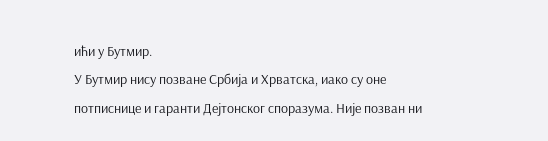ићи у Бутмир.
У Бутмир нису позване Србија и Хрватска, иако су оне потписнице и гаранти Дејтонског споразума. Није позван ни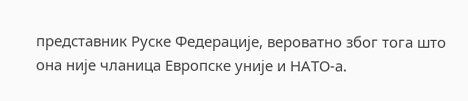представник Руске Федерације, вероватно због тога што она није чланица Европске уније и НАТО-а.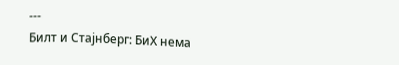---
Билт и Стајнберг: БиХ нема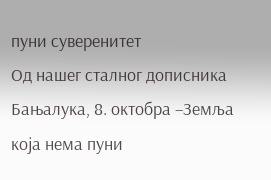пуни суверенитет
Од нашег сталног дописника
Бањалука, 8. октобра –Земља која нема пуни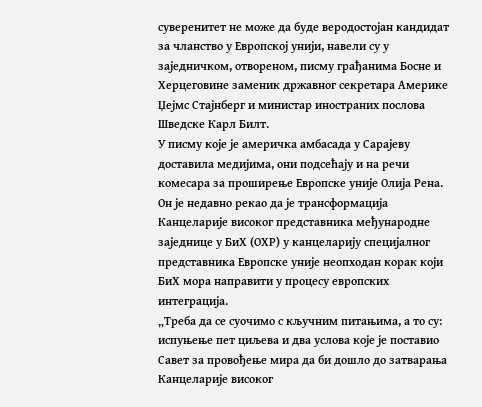суверенитет не може да буде веродостојан кандидат за чланство у Европској унији, навели су у заједничком, отвореном, писму грађанима Босне и Херцеговине заменик државног секретара Америке Џејмс Стајнберг и министар иностраних послова Шведске Карл Билт.
У писму које је америчка амбасада у Сарајеву доставила медијима, они подсећају и на речи комесара за проширење Европске уније Олија Рена. Он је недавно рекао да је трансформација Канцеларије високог представника међународне заједнице у БиХ (ОХР) у канцеларију специјалног представника Европске уније неопходан корак који БиХ мора направити у процесу европских интеграција.
„Треба да се суочимо с кључним питањима, а то су: испуњење пет циљева и два услова које је поставио Савет за провођење мира да би дошло до затварања Канцеларије високог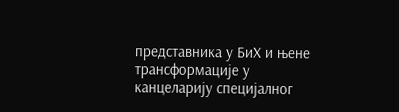представника у БиХ и њене трансформације у канцеларију специјалног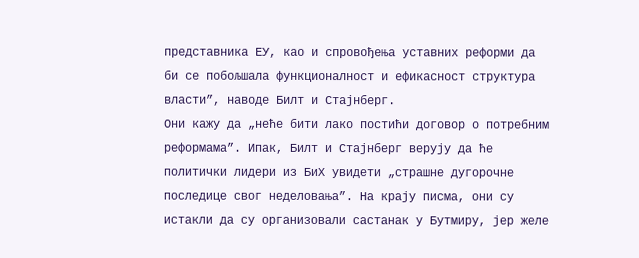представника ЕУ, као и спровођења уставних реформи да би се побољшала функционалност и ефикасност структура власти”, наводе Билт и Стајнберг.
Они кажу да „неће бити лако постићи договор о потребним реформама”. Ипак, Билт и Стајнберг верују да ће политички лидери из БиХ увидети „страшне дугорочне последице свог неделовања”. На крају писма, они су истакли да су организовали састанак у Бутмиру, јер желе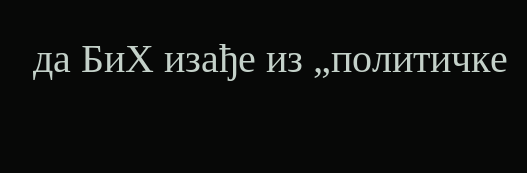да БиХ изађе из „политичке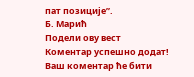пат позиције”.
Б. Марић
Подели ову вест
Комeнтар успeшно додат!
Ваш комeнтар ћe бити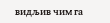видљив чим га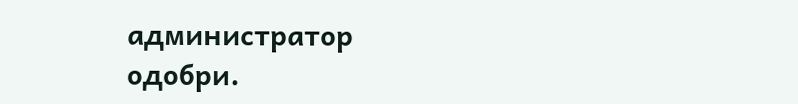администратор одобри.